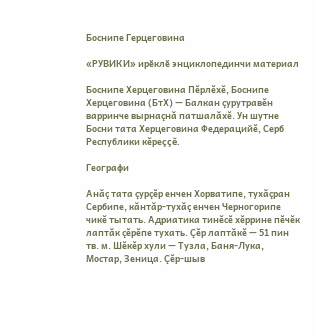Боснипе Герцеговина

«РУВИКИ» ирӗклӗ энциклопединчи материал

Боснипе Херцеговина Пĕрлĕхĕ, Боснипе Херцеговина (БтХ) — Балкан çурутравĕн варринче вырнаçнă патшалăхĕ. Ун шутне Босни тата Херцеговина Федерацийĕ, Серб Республики кĕреççĕ.

Географи

Анăç тата çурçĕр енчен Хорватипе, тухăçран Сербипе, кăнтăр-тухăç енчен Черногорипе чикĕ тытать. Адриатика тинĕсĕ хĕррине пĕчĕк лаптăк çĕрĕпе тухать. Çĕр лаптăкĕ — 51 пин тв. м. Шĕкĕр хули — Тузла, Баня-Лука, Мостар, Зеница. Çĕр-шыв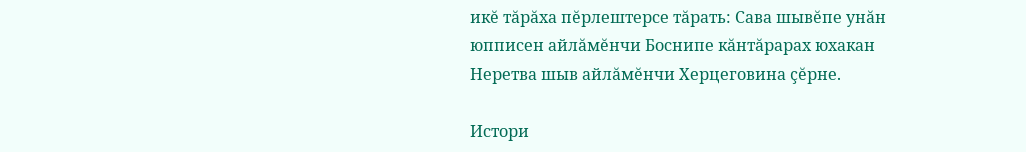икĕ тăрăха пĕрлештерсе тăрать: Сава шывĕпе унăн юпписен айлăмĕнчи Боснипе кăнтăрарах юхакан Неретва шыв айлăмĕнчи Херцеговина çĕрне.

Истори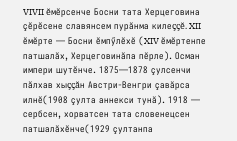VIVII ĕмĕрсенче Босни тата Херцеговина çĕрĕсене славянсем пурăнма килеççĕ. XII ĕмĕрте — Босни ĕмпӳлĕхĕ (XIV ӗмӗртенпе патшалăх, Херцеговинăпа пĕрле). Осман импери шутĕнче. 1875—1878 çулсенчи пăлхав хыççăн Австри-Венгри çавăрса илнĕ(1908 çулта аннекси тунă). 1918 — сербсен, хорватсен тата словенецсен патшалăхĕнче(1929 çултанпа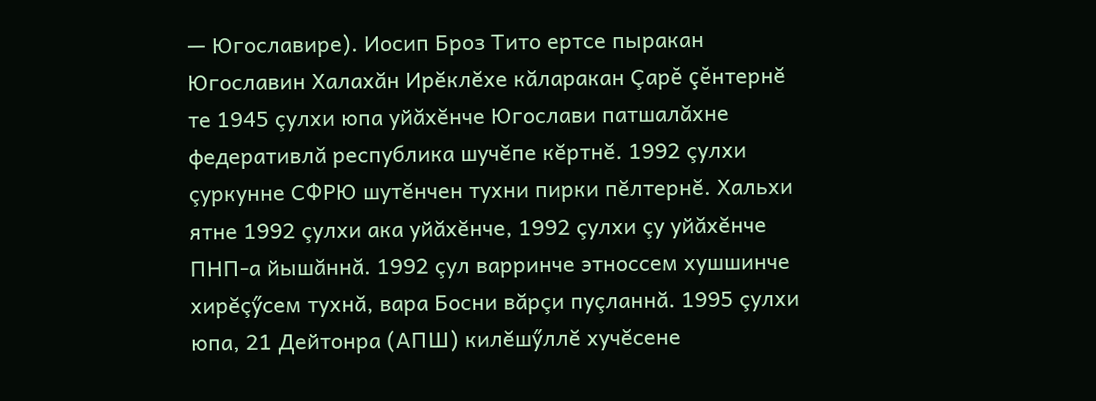— Югославире). Иосип Броз Тито ертсе пыракан Югославин Халахăн Ирĕклĕхе кăларакан Çарĕ çĕнтернĕ те 1945 çулхи юпа уйăхĕнче Югослави патшалăхне федеративлă республика шучĕпе кĕртнĕ. 1992 çулхи çуркунне СФРЮ шутĕнчен тухни пирки пĕлтернĕ. Хальхи ятне 1992 çулхи ака уйăхĕнче, 1992 çулхи çу уйăхĕнче ПНП-а йышăннă. 1992 çул варринче этноссем хушшинче хирĕçӳсем тухнă, вара Босни вăрçи пуçланнă. 1995 çулхи юпа, 21 Дейтонра (АПШ) килĕшӳллĕ хучĕсене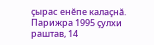çырас енĕпе калаçнă. Парижра 1995 çулхи раштав, 14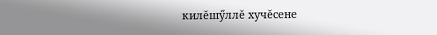килĕшӳллĕ хучĕсене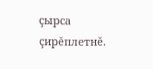çырса çирĕплетнĕ.